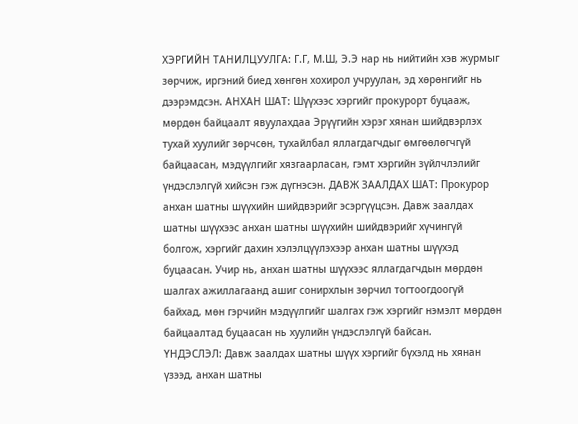ХЭРГИЙН ТАНИЛЦУУЛГА: Г.Г, М.Ш, Э.Э нар нь нийтийн хэв журмыг зөрчиж, иргэний биед хөнгөн хохирол учруулан, эд хөрөнгийг нь дээрэмдсэн. АНХАН ШАТ: Шүүхээс хэргийг прокурорт буцааж, мөрдөн байцаалт явуулахдаа Эрүүгийн хэрэг хянан шийдвэрлэх тухай хуулийг зөрчсөн, тухайлбал яллагдагчдыг өмгөөлөгчгүй байцаасан, мэдүүлгийг хязгаарласан, гэмт хэргийн зүйлчлэлийг үндэслэлгүй хийсэн гэж дүгнэсэн. ДАВЖ ЗААЛДАХ ШАТ: Прокурор анхан шатны шүүхийн шийдвэрийг эсэргүүцсэн. Давж заалдах шатны шүүхээс анхан шатны шүүхийн шийдвэрийг хүчингүй болгож, хэргийг дахин хэлэлцүүлэхээр анхан шатны шүүхэд буцаасан. Учир нь, анхан шатны шүүхээс яллагдагчдын мөрдөн шалгах ажиллагаанд ашиг сонирхлын зөрчил тогтоогдоогүй байхад, мөн гэрчийн мэдүүлгийг шалгах гэж хэргийг нэмэлт мөрдөн байцаалтад буцаасан нь хуулийн үндэслэлгүй байсан.
ҮНДЭСЛЭЛ: Давж заалдах шатны шүүх хэргийг бүхэлд нь хянан үзээд, анхан шатны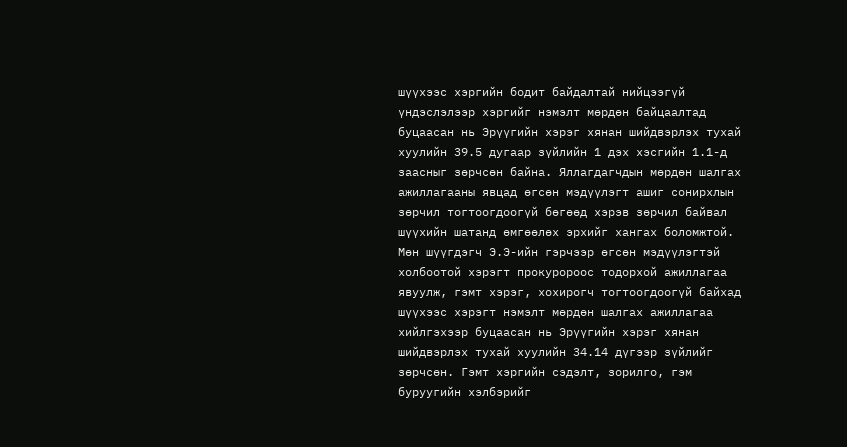шүүхээс хэргийн бодит байдалтай нийцээгүй үндэслэлээр хэргийг нэмэлт мөрдөн байцаалтад буцаасан нь Эрүүгийн хэрэг хянан шийдвэрлэх тухай хуулийн 39.5 дугаар зүйлийн 1 дэх хэсгийн 1.1-д заасныг зөрчсөн байна. Яллагдагчдын мөрдөн шалгах ажиллагааны явцад өгсөн мэдүүлэгт ашиг сонирхлын зөрчил тогтоогдоогүй бөгөөд хэрэв зөрчил байвал шүүхийн шатанд өмгөөлөх эрхийг хангах боломжтой. Мөн шүүгдэгч Э.Э-ийн гэрчээр өгсөн мэдүүлэгтэй холбоотой хэрэгт прокуророос тодорхой ажиллагаа явуулж, гэмт хэрэг, хохирогч тогтоогдоогүй байхад шүүхээс хэрэгт нэмэлт мөрдөн шалгах ажиллагаа хийлгэхээр буцаасан нь Эрүүгийн хэрэг хянан шийдвэрлэх тухай хуулийн 34.14 дүгээр зүйлийг зөрчсөн. Гэмт хэргийн сэдэлт, зорилго, гэм буруугийн хэлбэрийг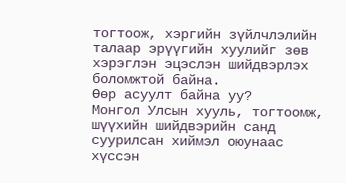тогтоож, хэргийн зүйлчлэлийн талаар эрүүгийн хуулийг зөв хэрэглэн эцэслэн шийдвэрлэх боломжтой байна.
Өөр асуулт байна уу?
Монгол Улсын хууль, тогтоомж, шүүхийн шийдвэрийн санд суурилсан хиймэл оюунаас хүссэн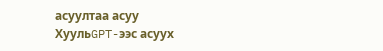асуултаа асуу
ХуульGPT-ээс асуух